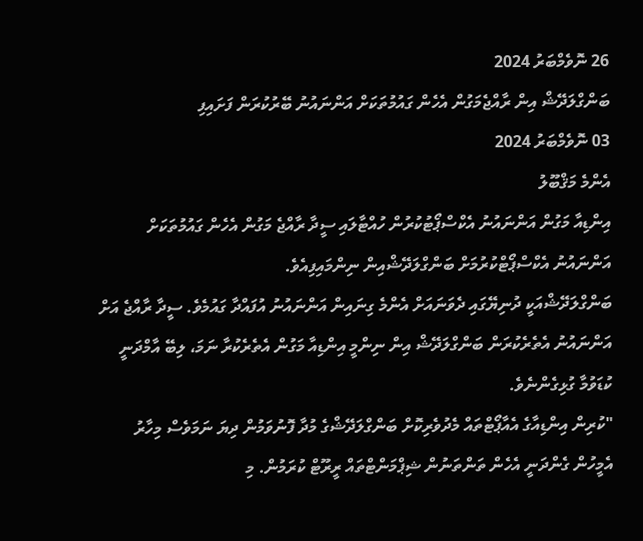26 ނޮވެމްބަރު 2024
ބަންގްލަދޭޝް އިން ރާއްޖެމަގުން އެހެން ގައުމުތަކަށް އަންނައުނު ބޭރުކުރަން ފަށައިފި
03 ނޮވެމްބަރު 2024
އެންމެ މަޤްބޫލު
އިންޑިއާ މަގުން އަންނައުނު އެކްސްޕޯޓުކުރުން ހުއްޓާލައި ސީދާ ރާއްޖެ މަގުން އެހެން ގައުމުތަކަށް އަންނައުނު އެކްސްޕޯޓްކުރުމަށް ބަންގްލަދޭޝްއިން ނިންމައިފިއެވެ.
ބަންގްލަދޭޝްއަކީ ދުނިޔޭގައި ދެވަނައަށް އެންމެ ގިނައިން އަންނައުނު އުފައްދާ ގައުމެވެ. ސީދާ ރާއްޖެ އަށް އަންނައުނު އެތެރެކުރަން ބަންގްލަދޭޝް އިން ނިންމީ އިންޑިއާ މަގުން އެތެރެކުރާ ނަމަ، ލިބޭ އާމްދަނީ ކުޑަވުމާ ގުޅިގެންނެވެ.
"ކުރިން އިންޑިއާގެ އެއާޕޯޓްތައް މެދުވެރިކޮށް ބަންގްލަދޭޝްގެ މުދާ ފޮނުވަމުން ދިޔަ ނަމަވެސް މިހާރު އެމީހުން ގެންދަނީ އެހެން ތަންތަނުން ޝިޕްމަންޓްތައް ރީރޫޓް ކުރަމުން. މި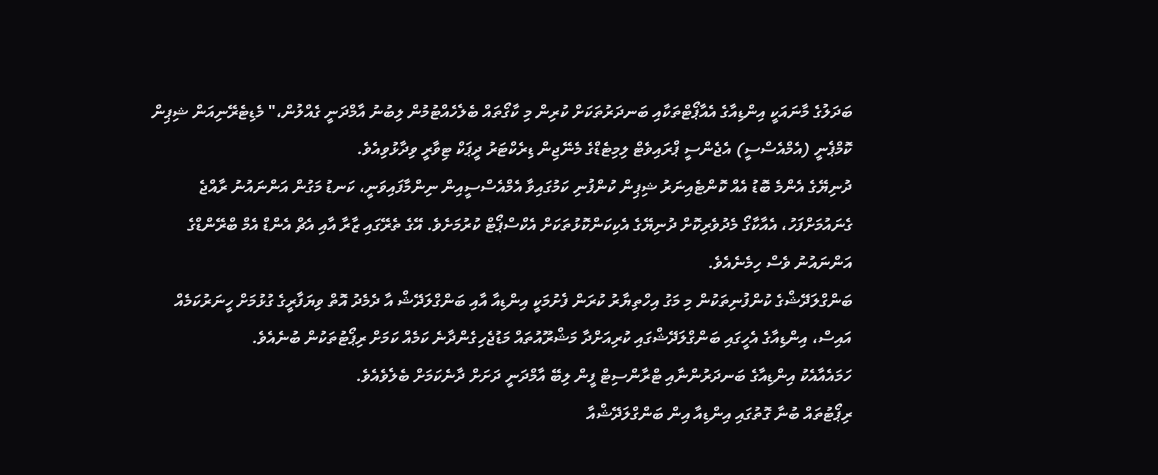ބަދަލުގެ މާނައަކީ އިންޑިއާގެ އެއާޕޯޓްތަކާއި ބަނދަރުތަކަށް ކުރިން މި ކާގޯތައް ބެލެހެއްޓުމުން ލިބުނު އާމްދަނީ ގެއްލުން،" މެޑިޓެރޭނިއަން ޝިޕިން ކޮމްޕެނީ (އެމްއެސްސީ) އެޖެންސީ ޕްރައިވެޓް ލިމިޓެޑްގެ މެނޭޖިން ޑިރެކްޓަރު ދީޕަކް ޓިވާރީ ވިދާޅުވިއެވެ.
ދުނިޔޭގެ އެންމެ ބޮޑު އެއް ކޮންޓެއިނަރު ޝިޕިން ކުންފުނި ކަމުގައިވާ އެމްއެސްސީއިން ނިންމާފައިވަނީ، ކަނޑު މަގުން އަންނައުނު ރާއްޖެ ގެނައުމަށްފަހު، އެއާކާގޯ މެދުވެރިކޮށް ދުނިޔޭގެ އެކިކަންކޮޅުތަކަށް އެކްސްޕޯޓް ކުރުމަށެވެ. އޭގެ ތެރޭގައި ޒާރާ އާއި އެޗް އެންޑް އެމް ބްރޭންޑްގެ އަންނައުނު ވެސް ހިމެނެއެވެ.
ބަންގްލަދޭޝްގެ ކުންފުނިތަކުން މި މަގު އިހްތިޔާރު ކުރަން ފެށުމަކީ އިންޑިއާ އާއި ބަންގްލަދޭޝް އާ ދެމެދު އޮތް ވިޔަފާރީގެ ގުޅުމަށް ހީނަރުކަމެއް އައިސް، އިންޑިއާގެ އެހީގައި ބަންގްލަދޭޝްގައި ކުރިއަށްދާ މަޝްރޫއުތައް މަޑުޖެހިގެންދާނެ ކަމެއް ކަމަށް ރިޕޯޓުތަކުން ބުނެއެވެ.
ހަމައެއާއެކު އިންޑިއާގެ ބަނދަރުންނާއި ޓްރާންސިޓް ފީން ލިބޭ އާމްދަނީ ދަށަށް ދާނެކަމަށް ބެލެވެއެވެ.
ރިޕޯޓުތައް ބުނާ ގޮތުގައި އިންޑިއާ އިން ބަންގްލަދޭޝްއާ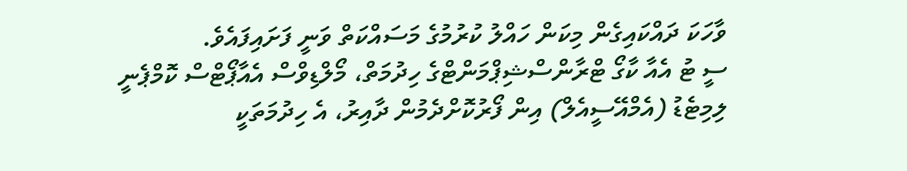ވާހަކަ ދައްކައިގެން މިކަން ހައްލު ކުރުމުގެ މަސައްކަތް ވަނީ ފަށައިފައެވެ.
ސީ ޓު އެއާ ކާގޯ ޓްރާންސްޝިޕްމަންޓްގެ ހިދުމަތް، މޯލްޑިވްސް އެއާޕޯޓްސް ކޮމްޕެނީ ލިމިޓެޑު (އެމްއޭސީއެލް) އިން ފޯރުކޮށްދެމުން ދާއިރު، އެ ހިދުމަތަކީ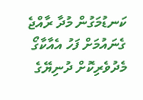ކަނޑުމަގުން މުދާ ރާއްޖެ ގެނައުމަށް ފަހު އެއާކާގޯ މެދުވެރިކޮށް ދުނިޔޭގެ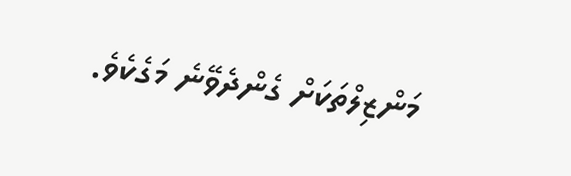މަންޒިލްތަކަށް ގެންދެވޭނެ މަގެކެވެ.